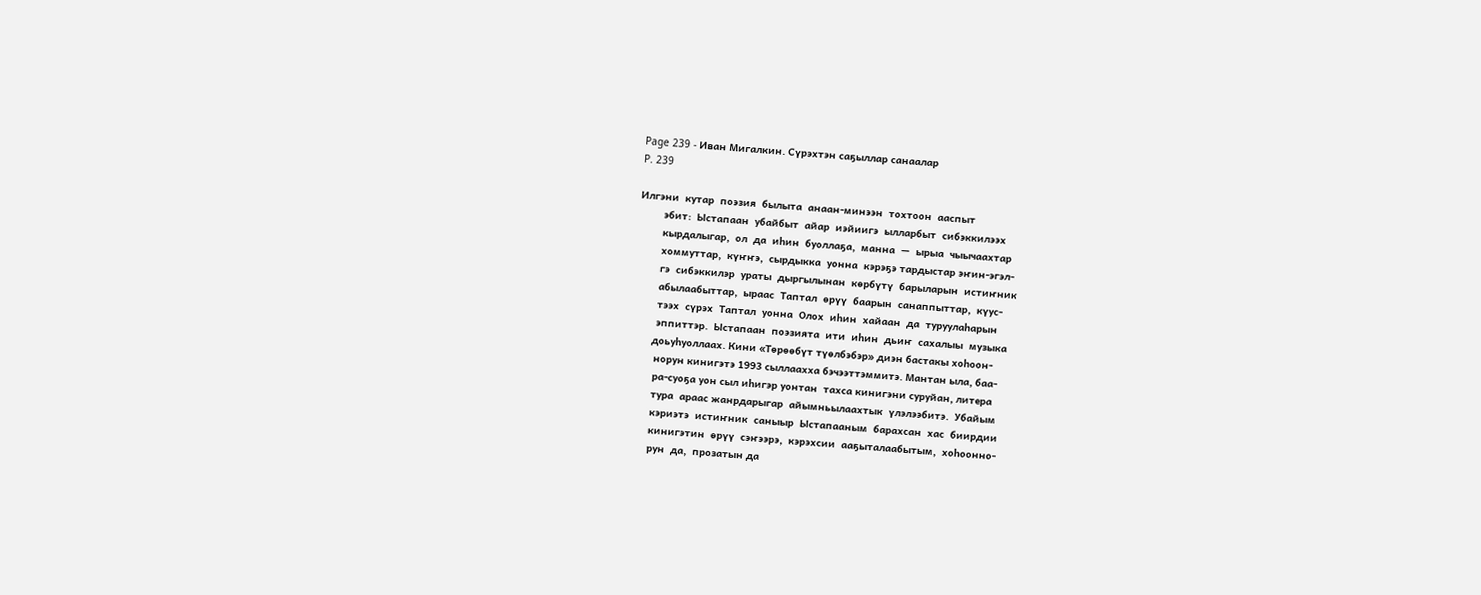Page 239 - Иван Мигалкин. Сүрэхтэн саҕыллар санаалар
P. 239

Илгэни  кутар  поэзия  былыта  анаан-минээн  тохтоон  ааспыт
        эбит:  Ыстапаан  убайбыт  айар  иэйиигэ  ылларбыт  сибэккилээх
        кырдалыгар,  ол  да  иһин  буоллаҕа,  манна  —  ырыа  чыычаахтар
        хоммуттар,  күҥҥэ,  сырдыкка  уонна  кэрэҕэ тардыстар эҥин-эгэл-
        гэ  сибэккилэр  ураты  дыргылынан  көрбүтү  барыларын  истиҥник
        абылаабыттар,  ыраас  Таптал  өрүү  баарын  санаппыттар,  күус-
        тээх  сүрэх  Таптал  уонна  Олох  иһин  хайаан  да  туруулаһарын
        эппиттэр.  Ыстапаан  поэзията  ити  иһин  дьиҥ  сахалыы  музыка
       доьуһуоллаах. Кини «Төрөөбүт түөлбэбэр» диэн бастакы хоһоон-
        норун кинигэтэ 1993 сыллаахха бэчээттэммитэ. Мантан ыла, баа-
        ра-суоҕа уон сыл иһигэр уонтан  тахса кинигэни суруйан, литера
        тура  араас жанрдарыгар  айымньылаахтык  үлэлээбитэ.  Убайым
        кэриэтэ  истиҥник  саныыр  Ыстапааным  барахсан  хас  биирдии
        кинигэтин  өрүү  сэҥээрэ,  кэрэхсии  ааҕыталаабытым,  хоһоонно-
        рун  да,  прозатын да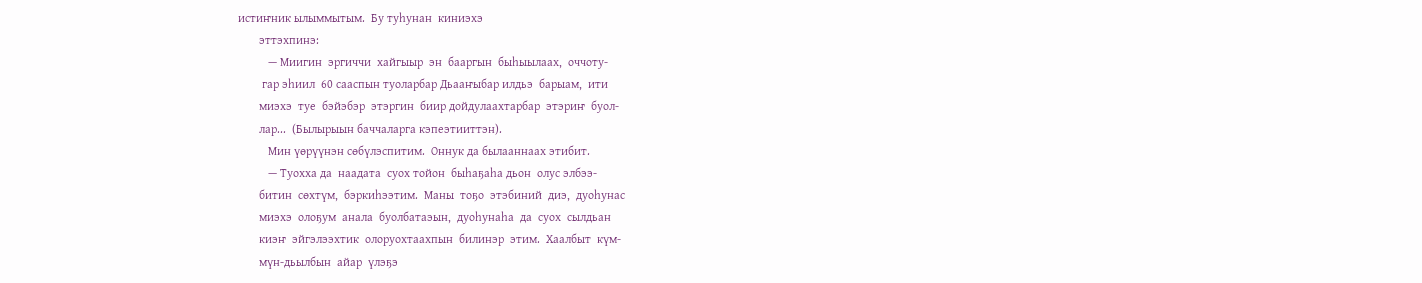истиҥник ылыммытым.  Бу туһунан  киниэхэ
       эттэхпинэ:
          — Миигин  эргиччи  хайгыыр  эн  бааргын  быһыылаах,  оччоту-
        гар эһиил  60 сааспын туоларбар Дьааҥыбар илдьэ  барыам,  ити
       миэхэ  туе  бэйэбэр  этэргин  биир дойдулаахтарбар  этэриҥ  буол-
       лар...  (Былырыын баччаларга кэпеэтииттэн).
          Мин үөрүүнэн сөбүлэспитим.  Оннук да былааннаах этибит.
          — Туохха да  наадата  суох тойон  быһаҕаһа дьон  олус элбээ-
       битин  сөхтүм,  бэркиһээтим.  Маны  тоҕо  этэбиний  диэ,  дуоһунас
       миэхэ  олоҕум  анала  буолбатаэын,  дуоһунаһа  да  суох  сылдьан
       киэҥ  эйгэлээхтик  олоруохтаахпын  билинэр  этим.  Хаалбыт  күм-
       мүн-дьылбын  айар  үлэҕэ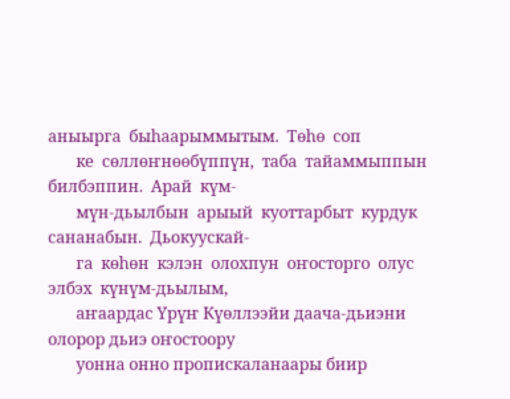аныырга  быһаарыммытым.  Төһө  соп
       ке  сөллөҥнөөбүппүн,  таба  тайаммыппын  билбэппин.  Арай  күм-
       мүн-дьылбын  арыый  куоттарбыт  курдук сананабын.  Дьокуускай-
       га  көһөн  кэлэн  олохпун  оҥосторго  олус  элбэх  күнүм-дьылым,
       аҥаардас Үрүҥ Күөллээйи даача-дьиэни олорор дьиэ оҥостоору
       уонна онно пропискаланаары биир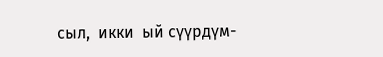сыл,  икки  ый сүүрдүм-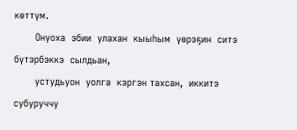көттүм.
       Онуоха  эбии  улахан  кыыһым  үөрэҕин  ситэ  бүтэрбэккэ  сылдьан,
       устудьуон  уолга  кэргэн тахсан,  иккитэ субуруччу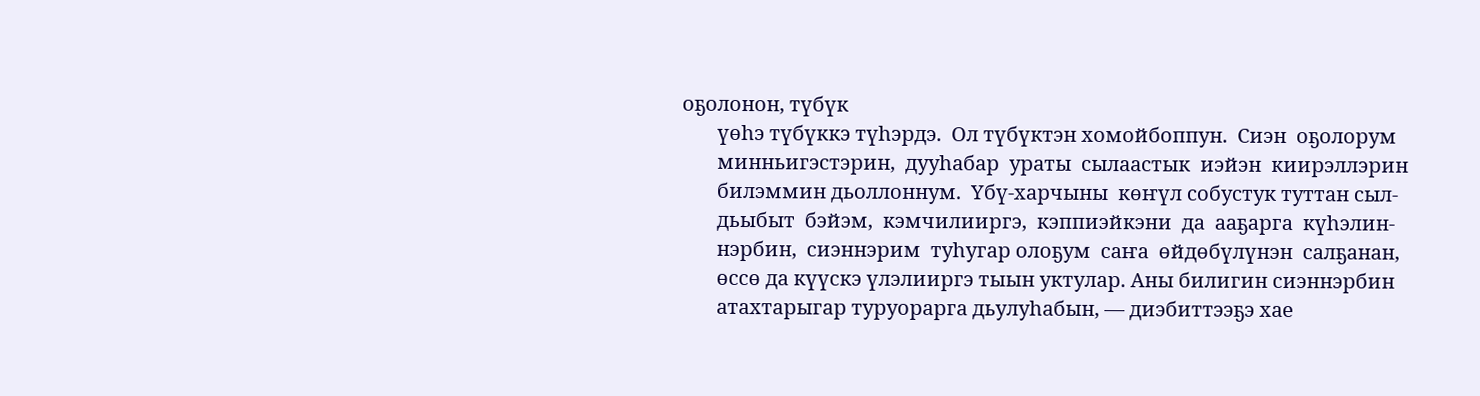оҕолонон, түбүк
       үөһэ түбүккэ түһэрдэ.  Ол түбүктэн хомойбоппун.  Сиэн  оҕолорум
       минньигэстэрин,  дууһабар  ураты  сылаастык  иэйэн  киирэллэрин
       билэммин дьоллоннум.  Үбү-харчыны  көҥүл собустук туттан сыл-
       дьыбыт  бэйэм,  кэмчилииргэ,  кэппиэйкэни  да  ааҕарга  күһэлин-
       нэрбин,  сиэннэрим  туһугар олоҕум  саҥа  өйдөбүлүнэн  салҕанан,
       өссө да күүскэ үлэлииргэ тыын уктулар. Аны билигин сиэннэрбин
       атахтарыгар туруорарга дьулуһабын, — диэбиттээҕэ хае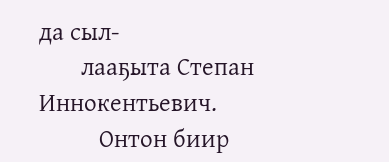да сыл-
       лааҕыта Степан  Иннокентьевич.
          Онтон биир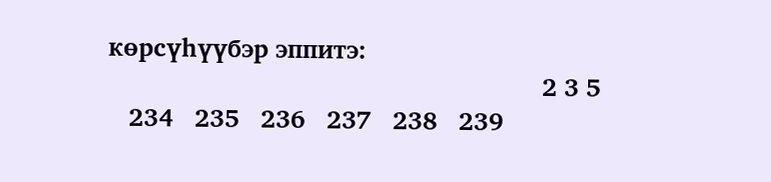көрсүһүүбэр эппитэ:
                                                              2 3 5
   234   235   236   237   238   239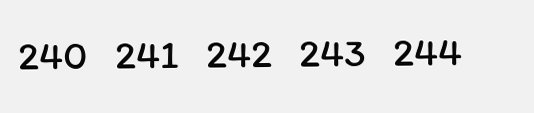240   241   242   243   244